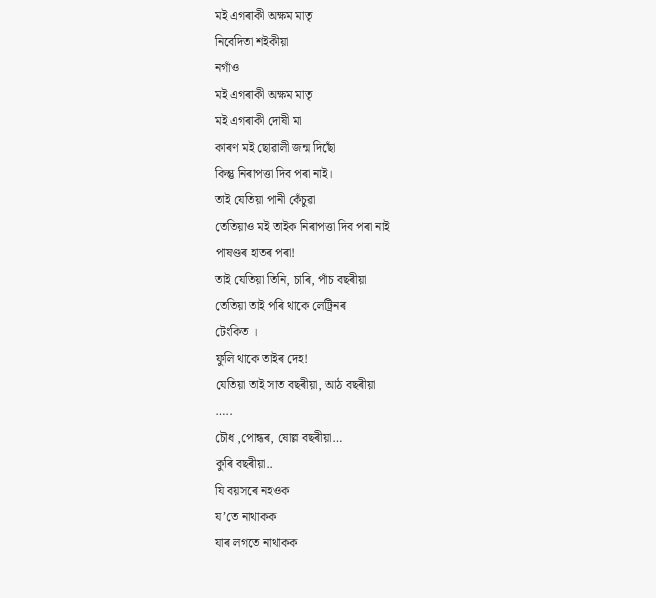মই এগৰাকী অক্ষম মাতৃ
নিবেদিতা শইকীয়া
নগাঁও
মই এগৰাকী অক্ষম মাতৃ
মই এগৰাকী দোষী মা
কাৰণ মই ছোৱালী জন্ম দিছোঁ
কিন্তু নিৰাপত্তা দিব পৰা নাই।
তাই যেতিয়া পানী কেঁচুৱা
তেতিয়াও মই তাইক নিৰাপত্তা দিব পৰা নাই
পাষণ্ডৰ হাতৰ পৰা!
তাই যেতিয়া তিনি, চাৰি, পাঁচ বছৰীয়া
তেতিয়া তাই পৰি থাকে লেট্ৰিনৰ
টেংকিত ।
ফুলি থাকে তাইৰ দেহ!
যেতিয়া তাই সাত বছৰীয়া, আঠ বছৰীয়া
…..
চৌধ ,পোন্ধৰ, ষোল্ল বছৰীয়া…
কুৰি বছৰীয়া..
যি বয়সৰে নহওক
য’তে নাথাকক
যাৰ লগতে নাথাকক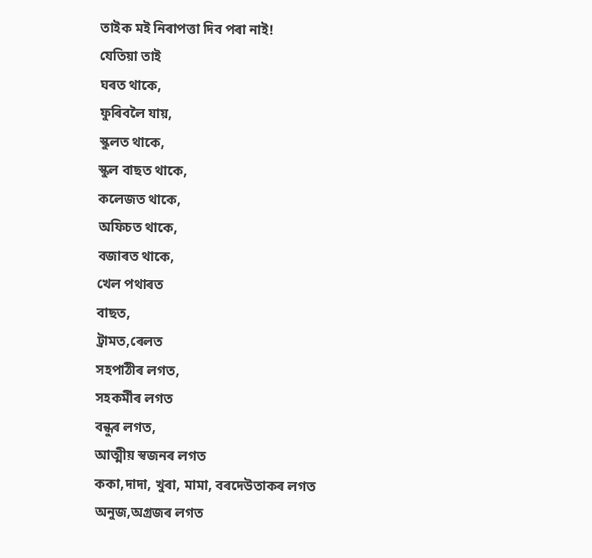তাইক মই নিৰাপত্তা দিব পৰা নাই!
যেতিয়া তাই
ঘৰত থাকে,
ফুৰিবলৈ যায়,
স্কুলত থাকে,
স্কুল বাছত থাকে,
কলেজত থাকে,
অফিচত থাকে,
বজাৰত থাকে,
খেল পথাৰত
বাছত,
ট্ৰামত,ৰেলত
সহপাঠীৰ লগত,
সহকৰ্মীৰ লগত
বন্ধুৰ লগত,
আত্মীয় স্বজনৰ লগত
ককা,দাদা, খুৰা, মামা, বৰদেউতাকৰ লগত
অনুজ,অগ্ৰজৰ লগত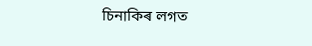চিনাকিৰ লগত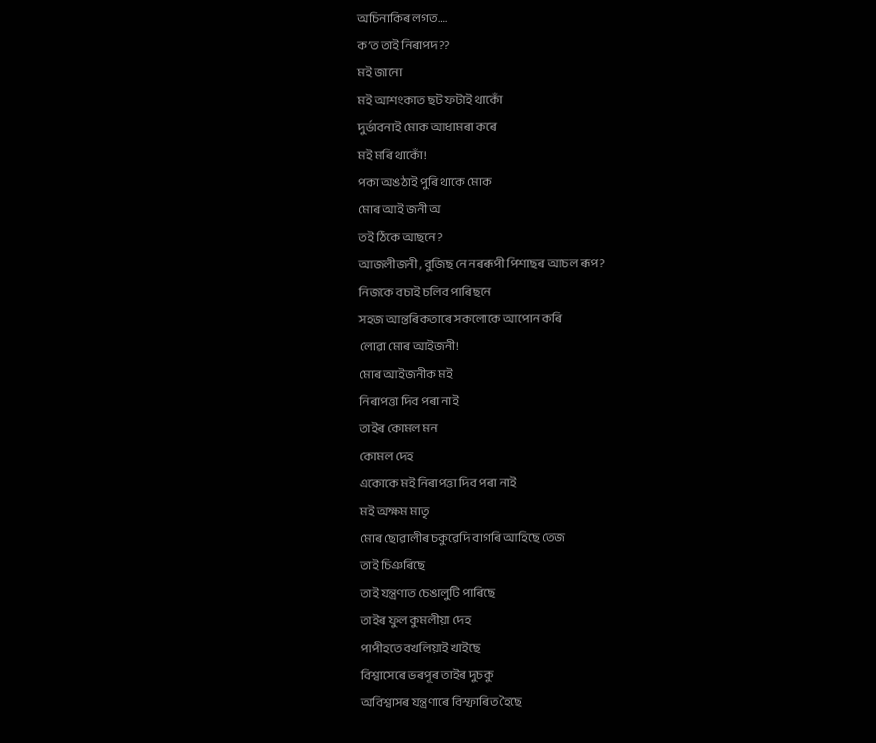অচিনাকিৰ লগত….
ক’ত তাই নিৰাপদ??
মই জানো
মই আশংকাত ছট ফটাই থাকোঁ
দুৰ্ভাবনাই মোক আধামৰা কৰে
মই মৰি থাকোঁ!
পকা অঙঠাই পুৰি থাকে মোক
মোৰ আই জনী অ
তই ঠিকে আছনে?
আজলীজনী , বুজিছ নে নৰৰূপী পিশাছৰ আচল ৰূপ?
নিজকে বচাই চলিব পাৰিছনে
সহজ আন্তৰিকতাৰে সকলোকে আপোন কৰি
লোৱা মোৰ আইজনী!
মোৰ আইজনীক মই
নিৰাপত্তা দিব পৰা নাই
তাইৰ কোমল মন
কোমল দেহ
একোকে মই নিৰাপত্তা দিব পৰা নাই
মই অক্ষম মাতৃ
মোৰ ছোৱালীৰ চকুৱেদি বাগৰি আহিছে তেজ
তাই চিঞৰিছে
তাই যন্ত্ৰণাত চেঙালুটি পাৰিছে
তাইৰ ফুল কুমলীয়া দেহ
পাপীহতে বখলিয়াই খাইছে
বিশ্বাসেৰে ভৰপূৰ তাইৰ দুচকু
অবিশ্বাসৰ যন্ত্ৰণাৰে বিস্ফাৰিত হৈছে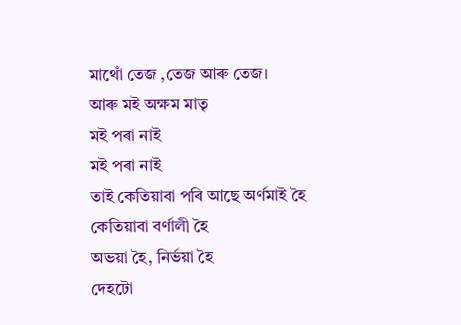মাথোঁ তেজ ,তেজ আৰু তেজ।
আৰু মই অক্ষম মাতৃ
মই পৰা নাই
মই পৰা নাই
তাই কেতিয়াবা পৰি আছে অৰ্ণমাই হৈ
কেতিয়াবা বৰ্ণালী হৈ
অভয়া হৈ, নিৰ্ভয়া হৈ
দেহটো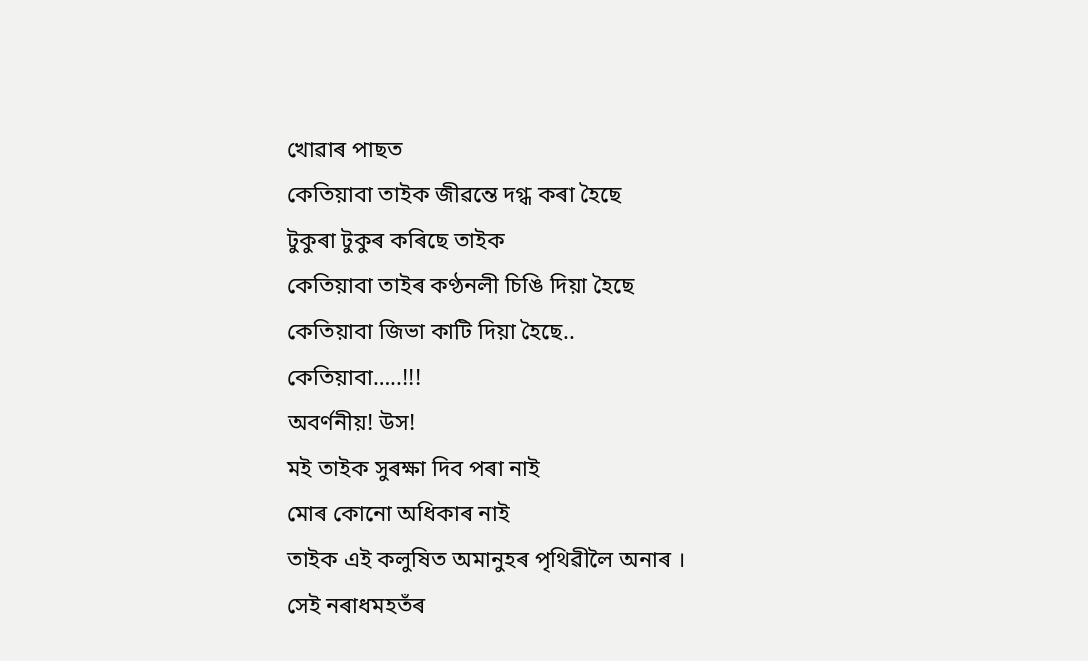খোৱাৰ পাছত
কেতিয়াবা তাইক জীৱন্তে দগ্ধ কৰা হৈছে
টুকুৰা টুকুৰ কৰিছে তাইক
কেতিয়াবা তাইৰ কণ্ঠনলী চিঙি দিয়া হৈছে
কেতিয়াবা জিভা কাটি দিয়া হৈছে..
কেতিয়াবা…..!!!
অবৰ্ণনীয়! উস!
মই তাইক সুৰক্ষা দিব পৰা নাই
মোৰ কোনো অধিকাৰ নাই
তাইক এই কলুষিত অমানুহৰ পৃথিৱীলৈ অনাৰ ।
সেই নৰাধমহতঁৰ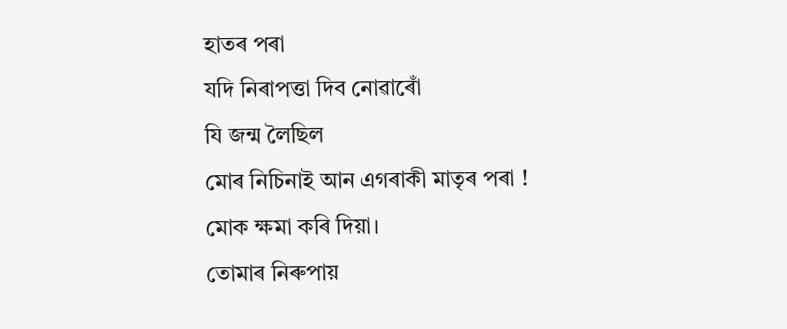হাতৰ পৰা
যদি নিৰাপত্তা দিব নোৱাৰোঁ
যি জন্ম লৈছিল
মোৰ নিচিনাই আন এগৰাকী মাতৃৰ পৰা !
মোক ক্ষমা কৰি দিয়া।
তোমাৰ নিৰুপায়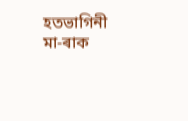হতভাগিনী মা-ৰাক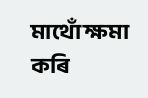মাথোঁ ক্ষমা কৰি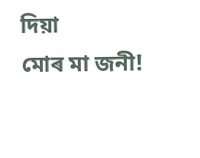দিয়া
মোৰ মা জনী!